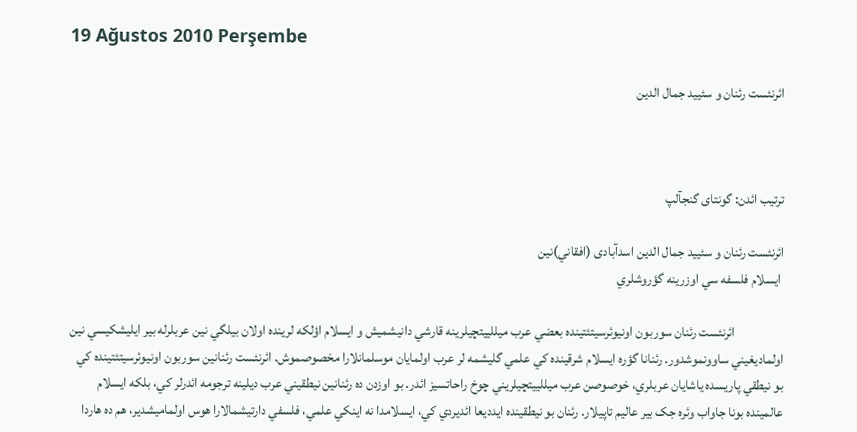19 Ağustos 2010 Perşembe

ائرنئست رئنان و سئیید جمال الدین



ترتیب ائدن: گونتای گنجآلپ

ائرنئست رئنان و سئیید جمال الدین اسدآبادی (افقاني)نين
 ايسلام فلسفه سي اوزرينه گؤروشلري

                  ائرنئست رئنان سوربون اونيوئرسيتئتينده بعضي عرب ميللييتچيلرينه قارشي دانيشميش و ايسلام اؤلکه لرينده اولان بيلگي نين عربلرله بير ايليشکيسي نين اولماديغيني ساوونموشدور. رئنانا گؤره ايسلام شرقينده کي علمي گليشمه لر عرب اولمايان موسلمانلارا مخصوصموش. ائرنئست رئنانين سوربون اونيوئرسيتئتينده کي  بو نيطقي پاريسده ياشايان عربلري، خوصوصن عرب ميللييتچيلريني چوخ راحاتسيز ائدر. بو اوزدن ده رئنانين نيطقيني عرب ديلينه ترجومه ائدرلر کي، بلکه ايسلام عالمينده بونا جاواب وئره جک بير عاليم تاپيلار. رئنان بو نيطقينده ايدديعا ائديردي کي، ايسلامدا نه اينکي علمي، فلسفي دارتيشمالارا هوس اولماميشدير، هم ده هاردا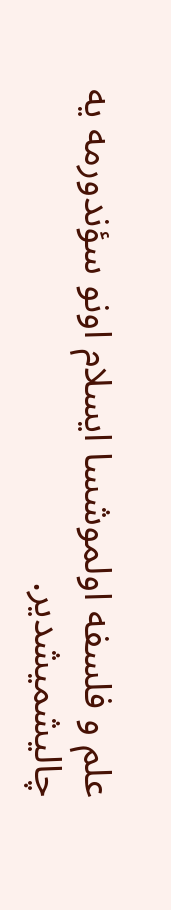علم و فلسفه اولموشسا ايسلام اونو سؤندورمه يه چاليشميشدير.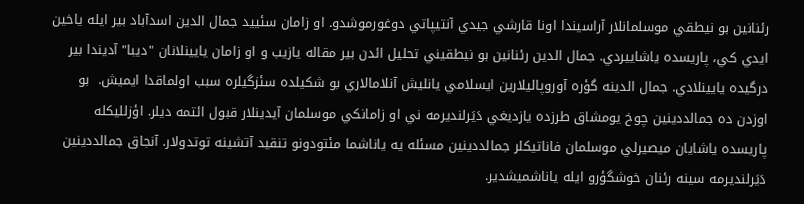رئنانين بو نيطقي موسلمانلار آراسيندا اونا قارشي جيدي آنتيپاتي دوغورموشدو. او زامان سئیید جمال الدین اسدآباد بیر ايله ياخين ايدي کي، پاريسده ياشاييردي. جمال الدین رئنانين بو نيطقيني تحلیل ائدن بير مقاله يازيب و او زامان يايينلانان "ديبا" آديندا بير درگيده يايينلادي. جمال الدینه گؤره آوروپاليلارين ايسلامي يانليش آنلامالاري بو شکيلده سئزگيلره سبب اولماقدا ايميش.  بو اوزدن ده جمالددينين چوخ يومشاق طرزده يازديغي دَیَرلنديرمه ني او زامانکي موسلمان آيدينلار قبول ائتمه ديلر. اؤزلليکله پاريسده ياشايان ميصيرلي موسلمان فاناتيکلر جمالددينين مسئله يه ياناشما مئتودونو تنقيد آتشينه توتدولار. آنجاق جمالددينين دَیَرلنديرمه سينه رئنان خوشگؤرو ايله ياناشميشدير.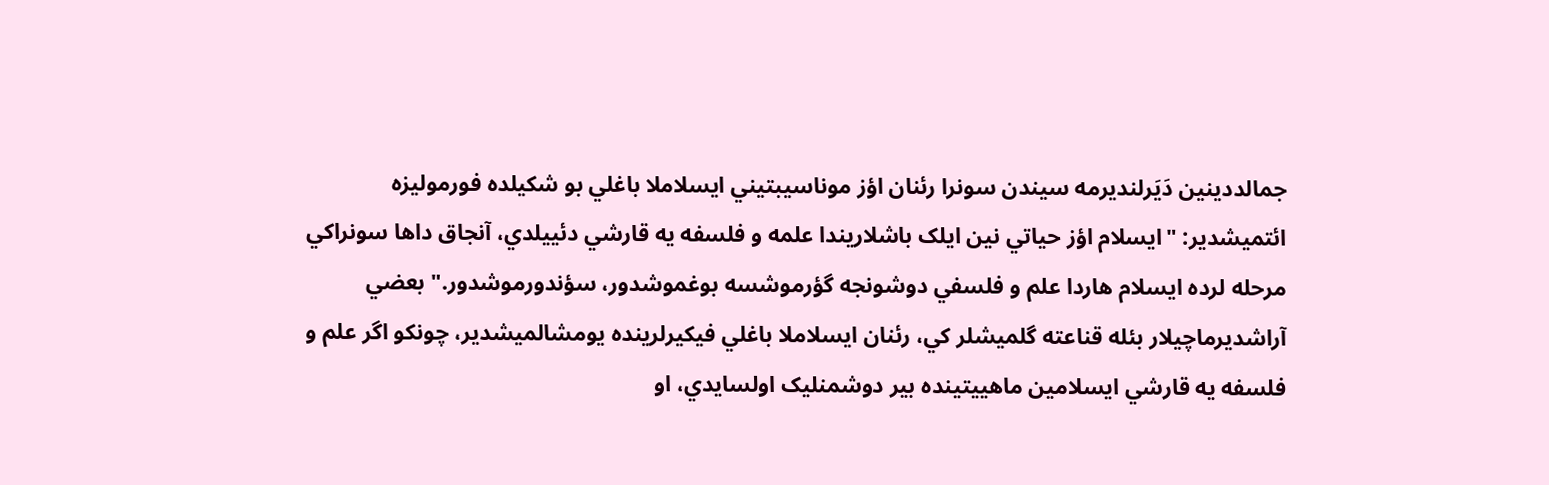جمالددينين دَیَرلنديرمه سيندن سونرا رئنان اؤز موناسيبتيني ايسلاملا باغلي بو شکيلده فورموليزه ائتميشدير: "ايسلام اؤز حياتي نين ايلک باشلاريندا علمه و فلسفه يه قارشي دئييلدي، آنجاق داها سونراکي مرحله لرده ايسلام هاردا علم و فلسفي دوشونجه گؤرموشسه بوغموشدور، سؤندورموشدور." بعضي آراشديرماچيلار بئله قناعته گلميشلر کي، رئنان ايسلاملا باغلي فيکيرلرينده يومشالميشدير، چونکو اگر علم و فلسفه يه قارشي ايسلامين ماهييتينده بير دوشمنليک اولسايدي، او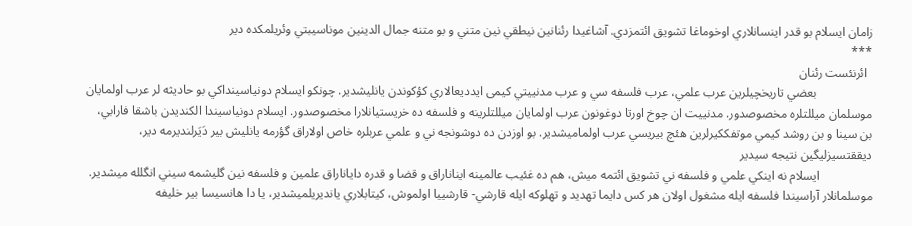زامان ايسلام بو قدر اينسانلاري اوخوماغا تشويق ائتمزدي. آشاغيدا رئنانين نيطقي نين متني و بو متنه جمال الدينين موناسيبتي وئريلمکده دير
***
  ائرنئست رئنان
                  بعضي تاريخچيلرين عرب علمي، عرب فلسفه سي و عرب مدنييتي کیمی ايدديعالاري کؤکوندن يانليشدير. چونکو ايسلام دونياسينداکي بو حاديثه لر عرب اولمايان موسلمان میللتلره مخصوصدور. مدنييت ان چوخ اورتا دوغونون عرب اولمايان میللتلرينه و فلسفه ده خريستيانلارا مخصوصدور. ايسلام دونياسيندا الکنديدن باشقا فارابي، بن سينا و بن روشد کيمي موتفککيرلرين هئچ بيريسي عرب اولماميشدير. بو اوزدن ده دوشونجه ني و علمي عربلره خاص اولاراق گؤرمه يانليش بير دَیَرلنديرمه دير، ديققتسيزليگين نتيجه سيدير
                 ايسلام نه اينکي علمي و فلسفه ني تشويق ائتمه ميش، هم ده غئيب عالمينه ايناناراق و قضا و قدره داياناراق علمين و فلسفه نين گليشمه سيني انگلله ميشدير. موسلمانلار آراسيندا فلسفه ايله مشغول اولان هر کس دايما تهديد و تهلوکه ايله قارشي- قارشييا اولموش، کيتابلاري يانديريلميشدير، يا دا هانسيسا بير خليفه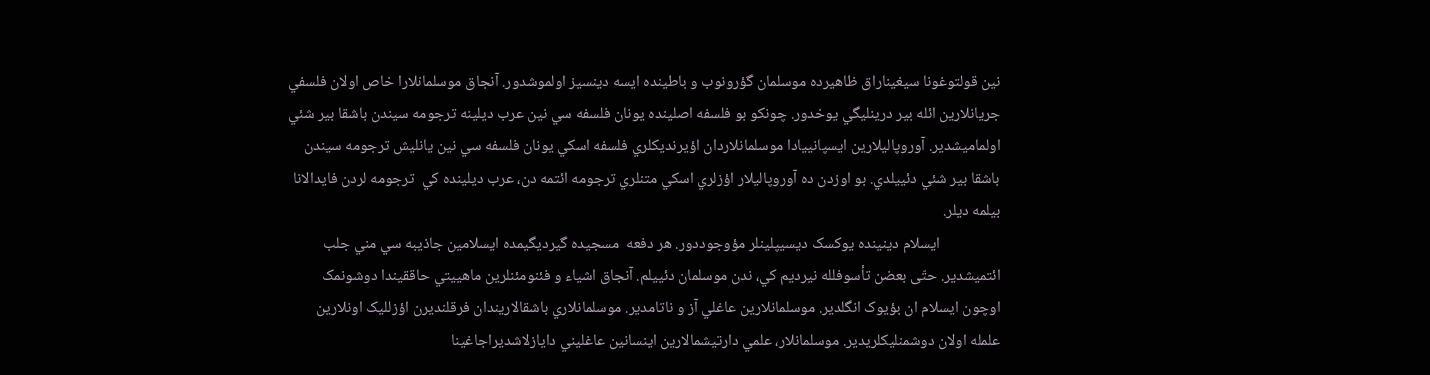نين قولتوغونا سيغيناراق ظاهيرده موسلمان گؤرونوب و باطينده ايسه دينسيز اولموشدور. آنجاق موسلمانلارا خاص اولان فلسفي جريانلارين ائله بير درينليگي يوخدور. چونکو بو فلسفه اصلینده يونان فلسفه سي نين عرب ديلينه ترجومه سيندن باشقا بير شئي اولماميشدير. آوروپاليلارين ايسپانييادا موسلمانلاردان اؤيرنديکلري فلسفه اسکي يونان فلسفه سي نين يانليش ترجومه سيندن باشقا بير شئي دئييلدي. بو اوزدن ده آوروپاليلار اؤزلري اسکي متنلري ترجومه ائتمه دن، عرب ديلينده کي  ترجومه لردن فايدالانا بيلمه ديلر.
                 ايسلام دينينده يوکسک ديسيپلينلر مؤوجوددور. هر دفعه  مسجيده گيرديگيمده ايسلامين جاذيبه سي مني جلب ائتميشدير. حتّی بعضن تأسوفلله نيرديم کي، ندن موسلمان دئييلم. آنجاق اشياء و فئنومئنلرين ماهييتي حاققيندا دوشونمک اوچون ايسلام ان بؤيوک انگلدير. موسلمانلارين عاغلي آز و ناتامدير. موسلمانلاري باشقالاريندان فرقلنديرن اؤزلليک اونلارين علمله اولان دوشمنليکلريدير. موسلمانلار، علمي دارتيشمالارين اينسانين عاغليني دايازلاشديراجاغينا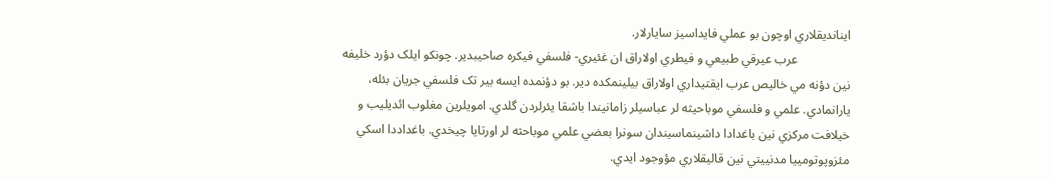اينانديقلاري اوچون بو عملي فايداسيز سايارلار.
                 عرب عيرقي طبيعي و فيطري اولاراق ان غئيري- فلسفي فيکره صاحيبدير. چونکو ايلک دؤرد خليفه نين دؤنه مي خاليص عرب ايقتيداري اولاراق بيلينمکده دير. بو دؤنمده ايسه بير تک فلسفي جريان بئله، يارانمادي. علمي و فلسفي موباحيثه لر عباسيلر زامانيندا باشقا يئرلردن گلدي. امويلرين مغلوب ائديليب و خيلافت مرکزي نين باغدادا داشينماسيندان سونرا بعضي علمي موباحثه لر اورتايا چيخدي. باغداددا اسکي مئزوپوتومييا مدنييتي نين قاليقلاري مؤوجود ايدي.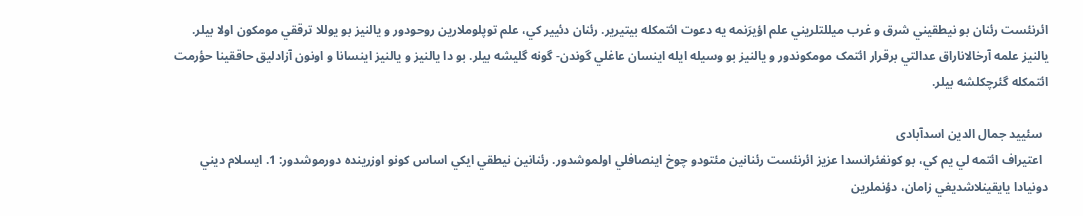ائرنئست رئنان بو نيطقيني شرق و غرب میللتلريني علم اؤيرَنمه يه دعوت ائتمکله بيتيرير. رئنان دئيير کي، علم توپلوملارين روحودور و يالنيز بو يوللا ترققي مومکون اولا بيلر. يالنيز علمه آرخالاناراق عدالتي برقرار ائتمک مومکوندور و يالنيز بو وسيله ايله اينسان عاغلي گوندن- گونه گليشه بيلر. بو دا يالنيز و يالنيز اينسانا و اونون آزادليق حاققينا حؤرمت ائتمکله گئرچکلشه بيلر.

  سئیید جمال الدین اسدآبادی
  اعتيراف ائتمه لي يم کي، بو کونفئرانسدا عزيز ائرنئست رئنانين مئتودو چوخ اينصافلي اولموشدور. رئنانين نيطقي ايکي اساس کونو اوزرينده دورموشدور: 1. ايسلام ديني دونيادا يايقينلاشديغي زامان، دؤنملرين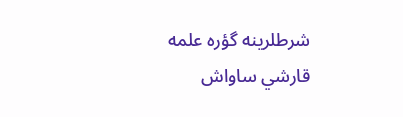شرطلرينه گؤره علمه قارشي ساواش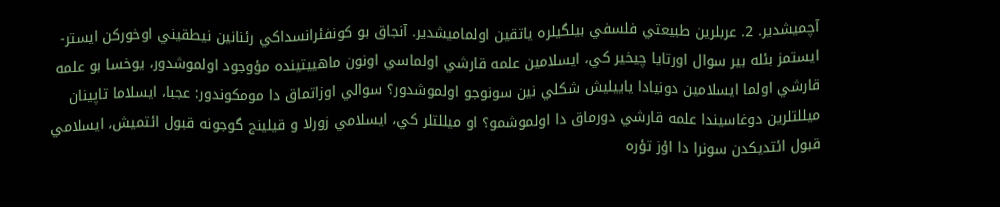آچميشدير. 2. عربلرين طبيعتي فلسفي بيلگيلره ياتقين اولماميشدير. آنجاق بو کونفئرانسداکي رئنانين نيطقيني اوخورکن ايستر-ايستمز بئله بير سوال اورتايا چيخير کي، ايسلامين علمه قارشي اولماسي اونون ماهييتينده مؤوجود اولموشدور، يوخسا بو علمه قارشي اولما ايسلامين دونيادا ياييليش شکلي نين سونوجو اولموشدور؟ سوالي اوزاتماق دا مومکوندور: عجبا، ايسلاما تاپينان میللتلرين دوغاسيندا علمه قارشي دورماق دا اولموشمو؟ او میللتلر کي، ايسلامي زورلا و قيلينج گوجونه قبول ائتميش، ايسلامي قبول ائتديکدن سونرا دا اؤز تؤره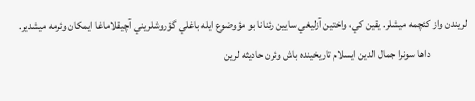لريندن واز کئچمه ميشلر. يقين کي، واختين آزليغي سايين رئنانا بو مؤوضوع ايله باغلي گؤروشلريني آچيقلاماغا ايمکان وئرمه ميشدير.
                 داها سونرا جمال الدین ايسلام تاريخينده باش وئرن حاديثه لرين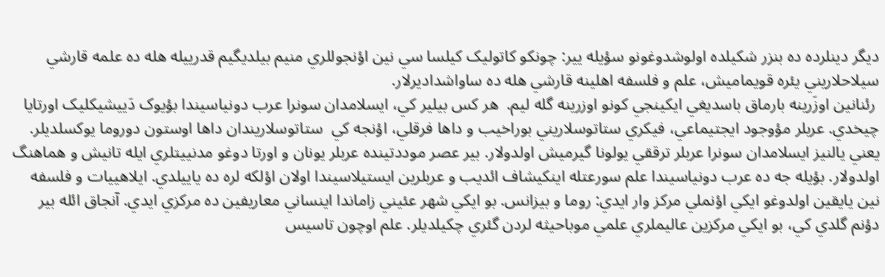ديگر دينلرده ده بنزر شکيلده اولوشدوغونو سؤيله يير: چونکو کاتوليک کيلسا سي نين اؤنجوللري منيم بيلديگيم قدرييله هله ده علمه قارشي سيلاحلاريني يئره قويماميش، علم و فلسفه اهلينه قارشي هله ده ساواشدادیرلار.
 رئنانين اوزَرينه بارماق باسديغي ايکينجي کونو اوزرينه گله ليم.  هر کس بيلير کي، ايسلامدان سونرا عرب دونياسيندا بؤيوک دَييشيکليک اورتايا چيخدي. عربلر مؤوجود ايجتيماعي، فيکري ستاتوسلاريني بوراخيب و داها فرقلي، اؤنجه کي  ستاتوسلاريندان داها اوستون دوروما يوکسلديلر. يعني يالنيز ايسلامدان سونرا عربلر ترققي يولونا گيرميش اولدولار. بير عصر موددتينده عربلر يونان و اورتا دوغو مدنييتلري ايله تانيش و هماهنگ اولدولار. بؤيله جه ده عرب دونياسيندا علم سورعتله اينکيشاف ائديب و عربلرين ايستيلاسيندا اولان اؤلکه لره ده ياييلدي. ايلاهييات و فلسفه نين يايقين اولدوغو ايکي اؤنملي مرکز وار ايدي: روما و بيزانس. بو ايکي شهر عئيني زاماندا اينساني معاريفين ده مرکزي ايدي. آنجاق ائله بير دؤنم گلدي کي، بو ايکي مرکزين عاليملري علمي موباحيثه لردن گئري چکيلديلر. علم اوچون تاسيس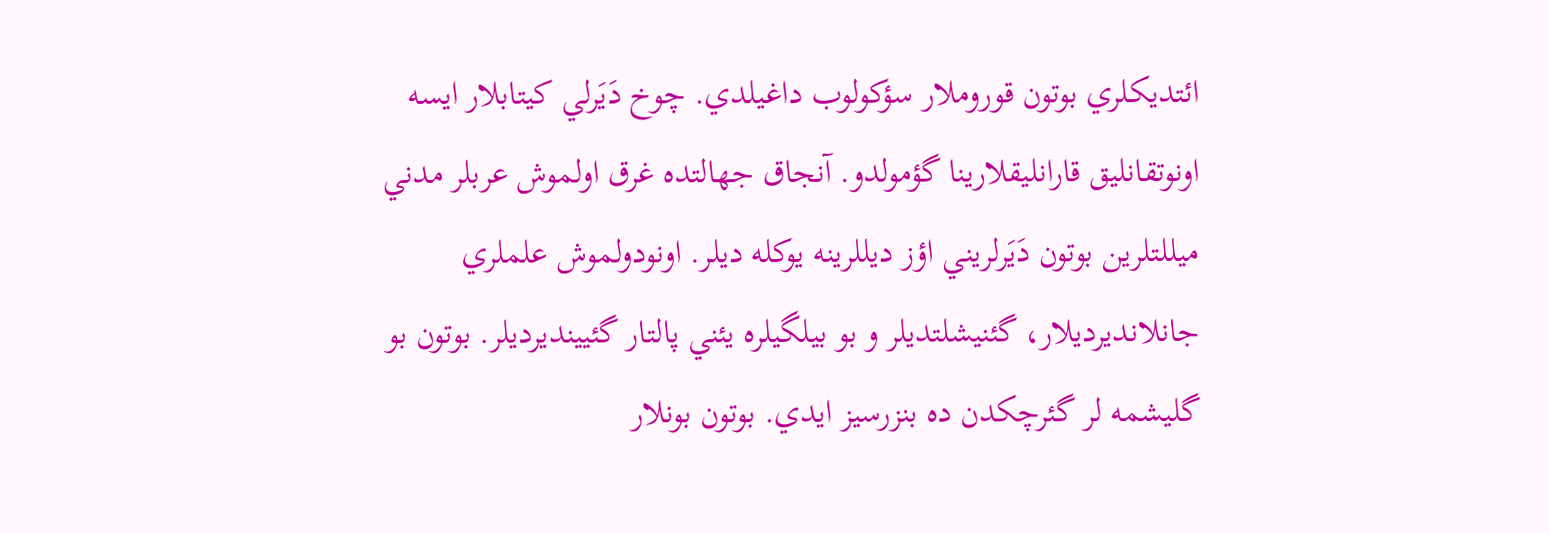ائتديکلري بوتون قوروملار سؤکولوب داغيلدي. چوخ دَیَرلي کيتابلار ايسه اونوتقانليق قارانليقلارينا گؤمولدو. آنجاق جهالتده غرق اولموش عربلر مدني میللتلرين بوتون دَیَرلريني اؤز ديللرينه يوکله ديلر. اونودولموش علملري جانلانديرديلار، گئنيشلتديلر و بو بيلگيلره يئني پالتار گئيينديرديلر. بوتون بو گليشمه لر گئرچکدن ده بنزرسيز ايدي. بوتون بونلار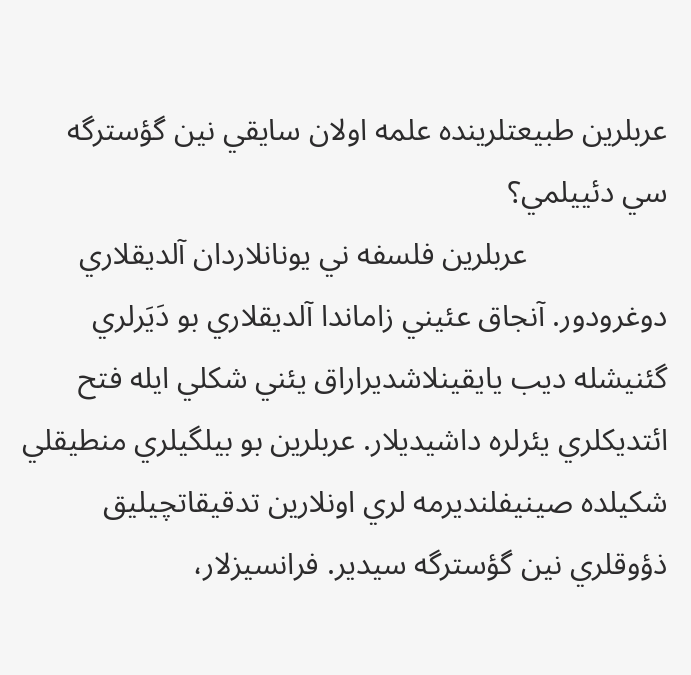عربلرين طبيعتلرينده علمه اولان سايقي نين گؤسترگه سي دئييلمي؟
                  عربلرین فلسفه ني يونانلاردان آلديقلاري دوغرودور. آنجاق عئيني زاماندا آلديقلاري بو دَیَرلري گئنيشله ديب يايقينلاشديراراق يئني شکلي ايله فتح ائتديکلري يئرلره داشيديلار. عربلرین بو بيلگيلري منطيقلي شکيلده صينيفلنديرمه لري اونلارين تدقيقاتچيليق ذؤوقلري نين گؤسترگه سيدير. فرانسيزلار،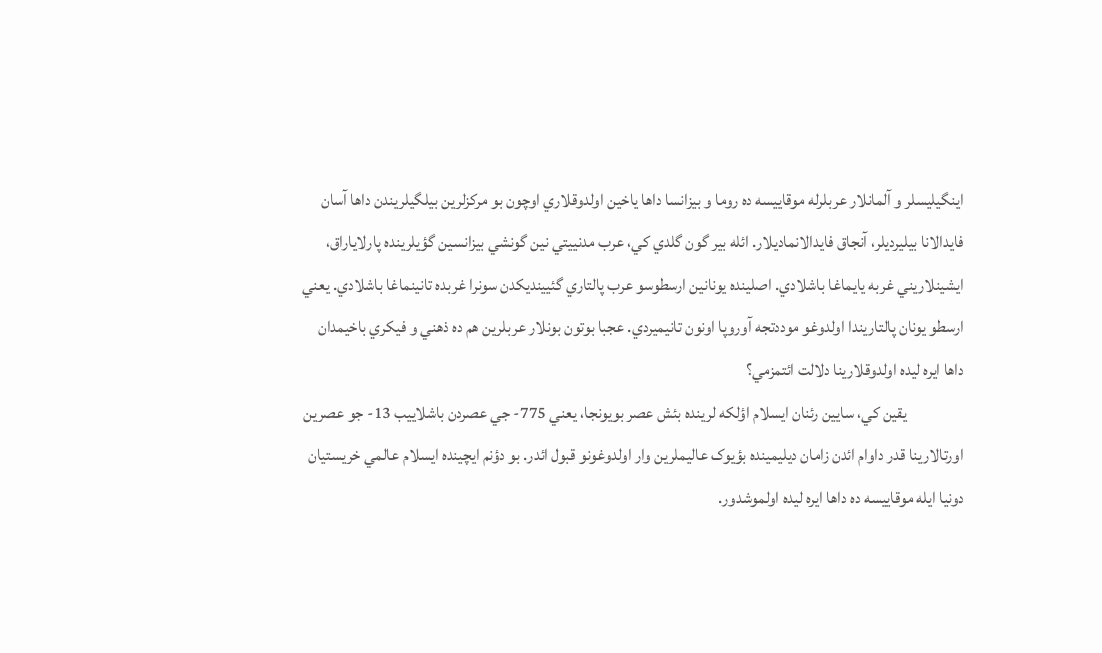اينگيليسلر و آلمانلار عربلرله موقاييسه ده روما و بيزانسا داها ياخين اولدوقلاري اوچون بو مرکزلرين بيلگيلريندن داها آسان فايدالانا بيليرديلر، آنجاق فايدالانماديلار. ائله بير گون گلدي کي، عرب مدنييتي نين گونشي بيزانسين گؤيلرينده پارلاياراق، ايشينلاريني غربه يايماغا باشلادي. اصلینده يونانين ارسطوسو عرب پالتاري گئيينديکدن سونرا غربده تانينماغا باشلادي. يعني ارسطو يونان پالتاريندا اولدوغو موددتجه آوروپا اونون تانيميردي. عجبا بوتون بونلار عربلرين هم ده ذهني و فيکري باخيمدان داها ايره ليده اولدوقلارينا دلالت ائتمزمي؟
                 يقين کي، سايين رئنان ايسلام اؤلکه لرينده بئش عصر بويونجا، يعني 775- جي عصردن باشلاييب 13- جو عصرين اورتالارينا قدر داوام ائدن زامان ديليمينده بؤيوک عاليملرين وار اولدوغونو قبول ائدر. بو دؤنم ايچينده ايسلام عالمي خريستيان دونيا ايله موقاييسه ده داها ايره ليده اولموشدور.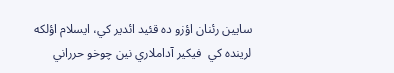سايين رئنان اؤزو ده قئيد ائدير کي، ايسلام اؤلکه لرينده کي  فيکير آداملاري نين چوخو حرراني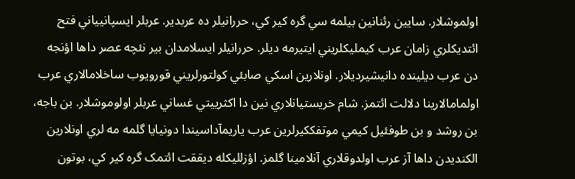اولموشلار. سايين رئنانين بيلمه سي گره کير کي، حررانيلر ده عربدیر. عربلر ايسپانيياني فتح ائتديکلري زامان عرب کيمليکلريني ايتيرمه ديلر. حررانيلر ايسلامدان بير نئچه عصر داها اؤنجه دن عرب ديلينده دانيشيرديلار. اونلارين اسکي صابئي کولتورلريني قورويوب ساخلامالاري عرب اولمامالارينا دلالت ائتمز. شام خريستيانلاري نين دا اکثرييتي غساني عربلر اولوموشلار. بن باجه، بن روشد و بن طوفئيل کيمي موتفککيرلرين عرب ياريمآداسيندا دونيايا گلمه مه لري اونلارين الکنديدن داها آز عرب اولدوقلاري آنلامينا گلمز. اؤزلليکله ديققت ائتمک گره کير کي، بوتون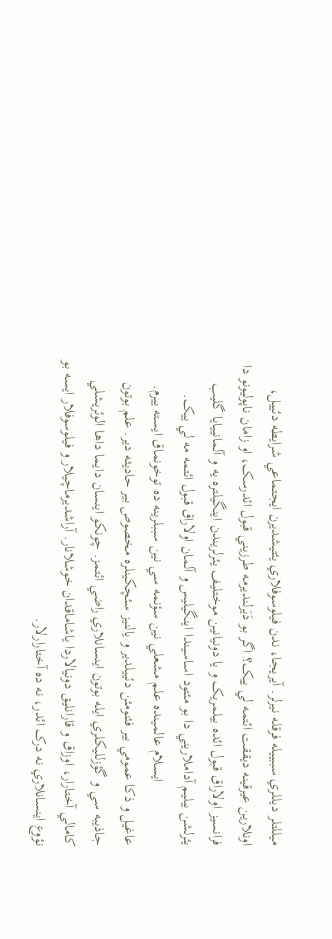میللتلر ديللري سببييله فرقله نيرلر. آيريجا، ندن فيلوسوفلاري يئتيشديرن ايجتماعي شرايطه دئييل، اونلارين عيرقينه ديققت ائتمه لي یيک؟ اگر بو دَیَرلنديرمه طرزيني قبول ائدرسک، او زامان ناپوليونو دا فرانسيز اولاراق قبول ائده بيلمريک و يا دونيانين موختليف يئرلريندن اينگيلتره يه و آلمانييايا گليب يئرلشن بيليم آداملاريني دا بو مئتود اساسيندا اينگيليس و آلمان اولاراق قبول ائتمه مه لي یيک.
                 ايسلام عالمينده علم مشعلي نين سؤنمه سي نين سببلرينه ده توخونماق ايسته ييرم. عاغيل و ذکا عمومي بير فئنومئن دئييلدير و يالنيز سئچکينلره مخصوص بير حاديثه دير. علم بوتون جاذيبه سي و گؤزلليکلري ايله بوتون اينسانلاري راضي ائتمز. چونکو اينسان دايما داها الوئريشلي کامالي آختارار، اوزاق و قارانليق دونيالاردا ياشاماقدان خوشلانار. آراشديرماچيلار و فيلوسوفلار ايسه بو نؤوع اينسانلاري نه درک ائدر، نه ده آختارارلار.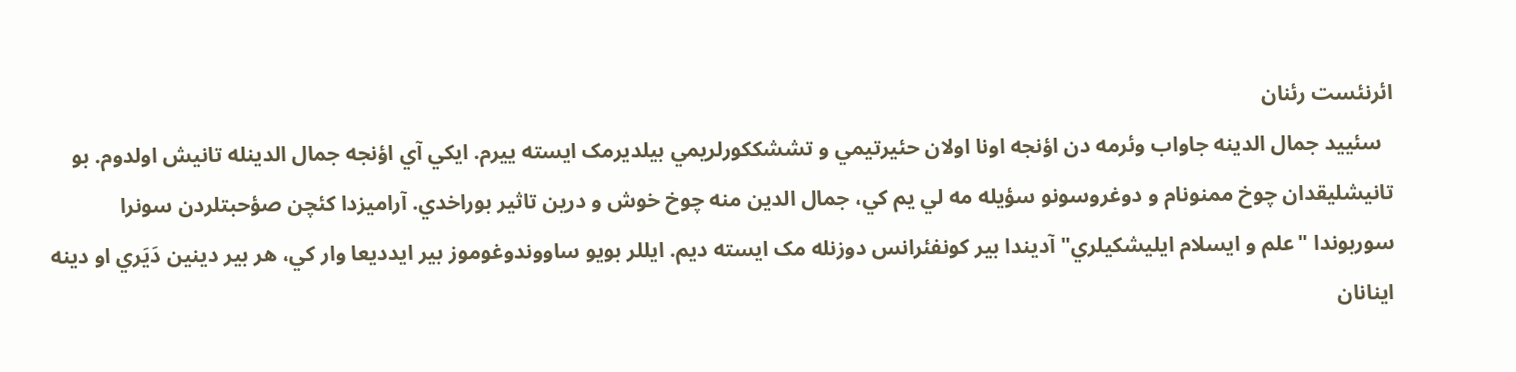ائرنئست رئنان
  سئیید جمال الدینه جاواب وئرمه دن اؤنجه اونا اولان حئيرتيمي و تششککورلريمي بيلديرمک ايسته ييرم. ايکي آي اؤنجه جمال الدینله تانيش اولدوم. بو تانيشليقدان چوخ ممنونام و دوغروسونو سؤيله مه لي یم کي، جمال الدین منه چوخ خوش و درين تاثير بوراخدي. آراميزدا کئچن صؤحبتلردن سونرا سوربوندا "علم و ايسلام ايليشکيلري" آديندا بير کونفئرانس دوزنله مک ايسته ديم. ايللر بويو ساووندوغوموز بير ايدديعا وار کي، هر بير دينين دَيَري او دينه اينانان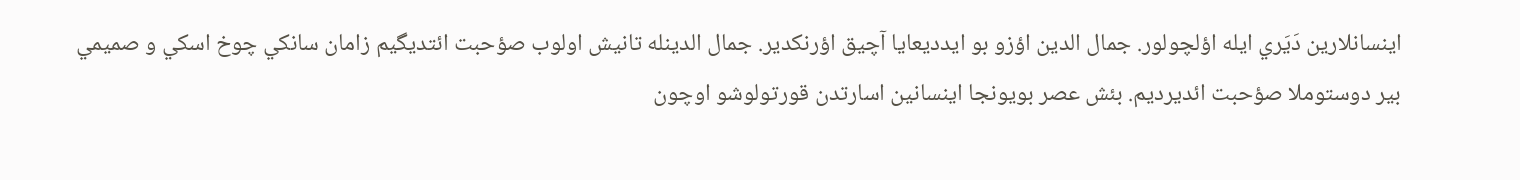اينسانلارين دَيَري ايله اؤلچولور. جمال الدین اؤزو بو ايدديعايا آچيق اؤرنکدير. جمال الدینله تانيش اولوب صؤحبت ائتديگيم زامان سانکي چوخ اسکي و صميمي بير دوستوملا صؤحبت ائديرديم. بئش عصر بويونجا اينسانين اسارتدن قورتولوشو اوچون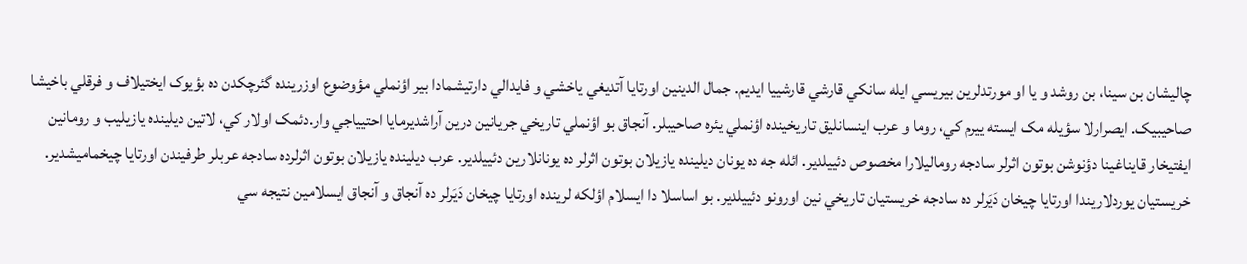چاليشان بن سينا، بن روشد و يا او مورتدلرين بيريسي ايله سانکي قارشي قارشييا ايديم. جمال الدینين اورتايا آتديغي ياخشي و فايدالي دارتيشمادا بير اؤنملي مؤوضوع اوزرينده گئرچکدن ده بؤيوک ايختيلاف و فرقلي باخيشا صاحيبيک. ايصرارلا سؤيله مک ايسته ييرم کي، روما و عرب اينسانليق تاريخينده اؤنملي يئره صاحيبلر. آنجاق بو اؤنملي تاريخي جريانين درين آراشديرمايا احتيياجي وار.دئمک اولار کي، لاتين ديلينده يازيليب و رومانين ايفتيخار قايناغينا دؤنوشن بوتون اثرلر سادجه روماليلارا مخصوص دئييلدير. ائله جه ده يونان ديلينده يازيلان بوتون اثرلر ده يونانلارين دئييلدير. عرب ديلينده يازيلان بوتون اثرلرده سادجه عربلر طرفيندن اورتايا چيخماميشدير. خريستيان يوردلاريندا اورتايا چيخان دَیَرلر ده سادجه خريستيان تاريخي نين اورونو دئييلدير. بو اساسلا دا ايسلام اؤلکه لرينده اورتايا چيخان دَیَرلر ده آنجاق و آنجاق ايسلامين نتيجه سي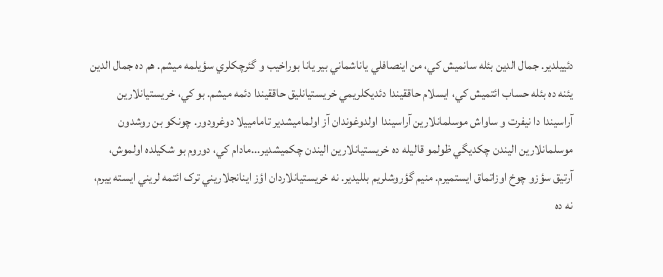دئييلدير. جمال الدین بئله سانميش کي، من اينصافلي ياناشماني بير يانا بوراخيب و گئرچکلري سؤيلمه ميشم. هم ده جمال الدین يئنه ده بئله حساب ائتميش کي، ايسلام حاققيندا دئديکلريمي خريستيانليق حاققيندا دئمه ميشم. بو کي، خريستيانلارين آراسيندا دا نيفرت و ساواش موسلمانلارين آراسيندا اولدوغوندان آز اولماميشدير تامامييلا دوغرودور. چونکو بن روشدون موسلمانلارين اليندن چکديگي ظولمو قاليله ده خريستيانلارين اليندن چکميشدير...مادام کي، دوروم بو شکيلده اولموش، آرتيق سؤزو چوخ اوزاتماق ايستميرم. منيم گؤروشلريم بلليدير. نه خريستيانلاردان اؤز اينانجلاريني ترک ائتمه لريني ايسته ييرم، نه ده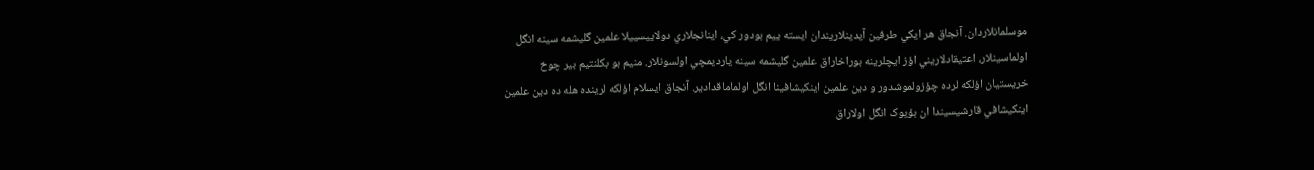موسلمانلاردان. آنجاق هر ايکي طرفين آيدينلاريندان ايسته یيم بودور کي، اينانجلاري دولاييسييلا علمين گليشمه سينه انگل اولماسينلار، اعتيقادلاريني اؤز ايچلرينه بوراخاراق علمين گليشمه سينه يارديمچي اولسونلار. منيم بو بکلنتيم بير چوخ خريستيان اؤلکه لرده چؤزولموشدور و دين علمين اينکيشافينا انگل اولماماقدادير. آنجاق ايسلام اؤلکه لرينده هله ده دين علمين اينکيشافي قارشيسيندا ان بؤيوک انگل اولاراق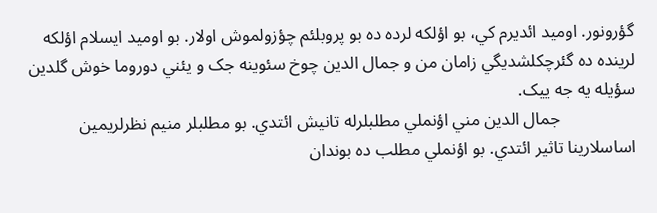گؤرونور. اوميد ائديرم کي، بو اؤلکه لرده ده بو پروبلئم چؤزولموش اولار. بو اوميد ايسلام اؤلکه لرينده ده گئرچکلشديگي زامان من و جمال الدین چوخ سئوينه جک و يئني دوروما خوش گلدين سؤيله يه جه یيک.
                 جمال الدین مني اؤنملي مطلبلرله تانيش ائتدي. بو مطلبلر منيم نظرلريمين اساسلارينا تاثير ائتدي. بو اؤنملي مطلب ده بوندان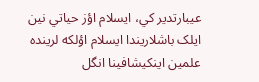عيبارتدير کي، ايسلام اؤز حياتي نين ايلک باشلاريندا ايسلام اؤلکه لرينده علمين اينکيشافينا انگل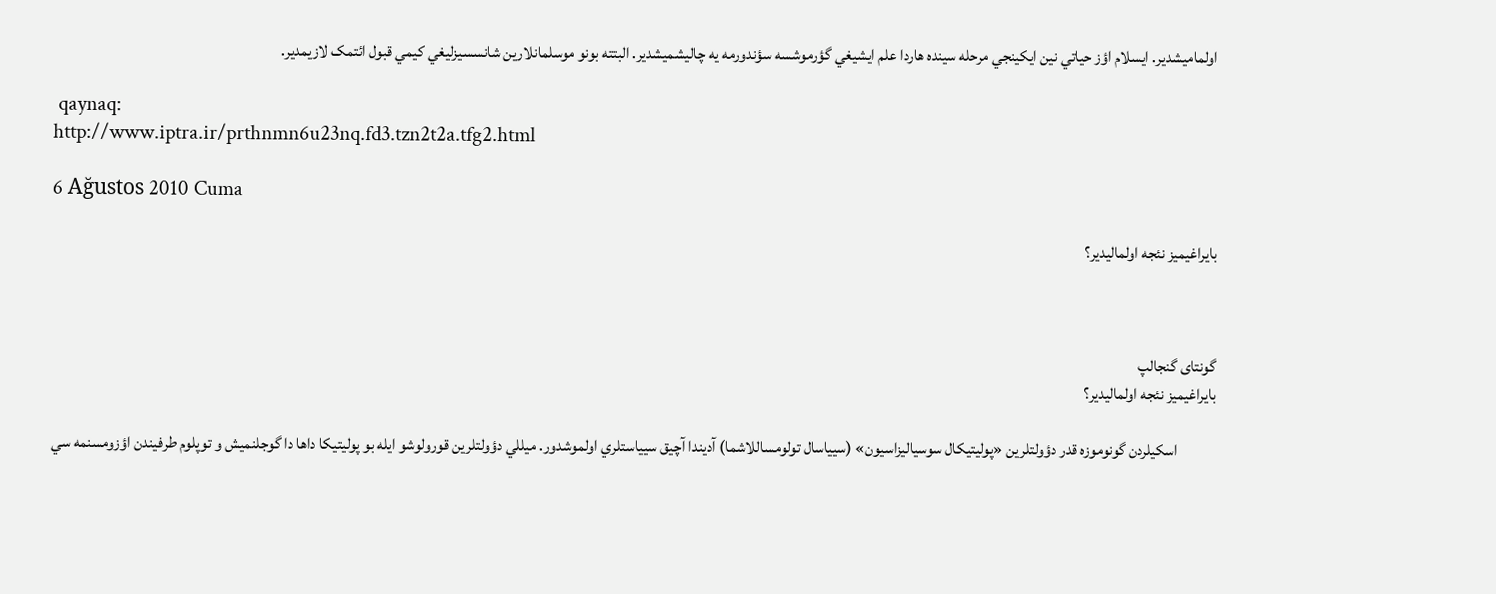اولماميشدير. ايسلام اؤز حياتي نين ايکينجي مرحله سينده هاردا علم ايشيغي گؤرموشسه سؤندورمه يه چاليشميشدير. البتته بونو موسلمانلارين شانسسيزليغي کيمي قبول ائتمک لازيمدير.

 qaynaq:
http://www.iptra.ir/prthnmn6u23nq.fd3.tzn2t2a.tfg2.html

6 Ağustos 2010 Cuma

بايراغيميز نئجه اولماليدير؟



گونتای گنجالپ
بايراغيميز نئجه اولماليدير؟

            اسکيلردن گونوموزه قدر دؤولتلرين «پوليتيکال سوسياليزاسيون» (سيياسال تولومساللاشما) آديندا آچيق سيياستلري اولموشدور. ميللي دؤولتلرين قورولوشو ايله بو پوليتيکا داها دا گوجلنميش و توپلوم طرفيندن اؤزومسنمه سي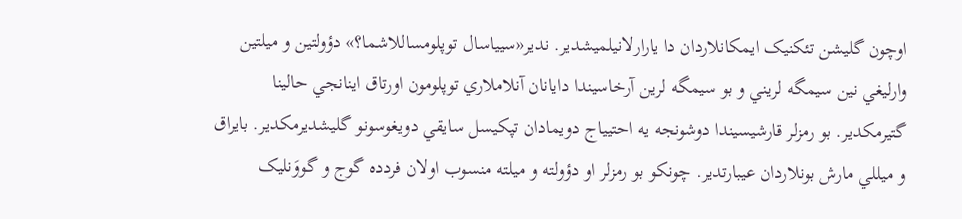اوچون گليشن تئکنيک ايمکانلاردان دا يارارلانيلميشدير. ندير«سيياسال توپلومساللاشما؟» دؤولتين و ميلتين وارليغي نين سيمگه لريني و بو سيمگه لرين آرخاسيندا دايانان آنلاملاري توپلومون اورتاق اينانجي حالينا گتيرمکدير. بو رمزلر قارشيسيندا دوشونجه يه احتيياج دويمادان تپکيسل سايقي دويغوسونو گليشديرمکدير. بايراق و ميللي مارش بونلاردان عيبارتدير. چونکو بو رمزلر او دؤولته و ميلته منسوب اولان فردده گوج و گووَنليک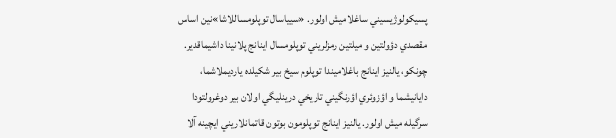پسيکولوژيسيني ساغلاميش اولور. «سيياسال توپلومساللاشا»نين اساس مقصدي دؤولتين و ميلتين رمزلريني توپلومسال اينانج پلانينا داشيماقدير. چونکو، يالنيز اينانج باغلاميندا توپلوم سيخ بير شکيلده يارديملاشما، دايانيشما و اؤزوئري اؤرنگيني تاريخي درينليگي اولان بير دوغرولتودا سرگيله ميش اولور. يالنيز اينانج توپلومون بوتون قاتمانلاريني ايچينه آلا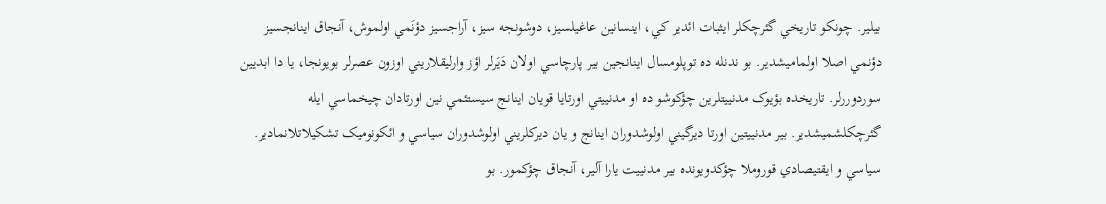بيلير. چونکو تاريخي گئرچکلر ايثبات ائدير کي، اينسانين عاغيلسيز، دوشونجه سيز، آراجسيز دؤنَمي اولموش، آنجاق اينانجسيز دؤنمي اصلا اولماميشدير. بو ندنله ده توپلومسال اينانجين بير پارچاسي اولان دَيَرلر اؤز وارليقلاريني اوزون عصرلر بويونجا، يا دا ابديين سوردوررلر. تاريخده بؤيوک مدنييتلرين چؤکوشو ده او مدنييتي اورتايا قويان اينانج سيستئمي نين اورتادان چيخماسي ايله گئرچکلشميشدير. بير مدنييتين اورتا ديرگيني اولوشدوران اينانج و يان ديرکلريني اولوشدوران سياسي و ائکونوميک تشکيلاتلانمادير. سياسي و ايقتيصادي قوروملا چؤکدويونده بير مدنييت يارا آلير، آنجاق چؤکمور. بو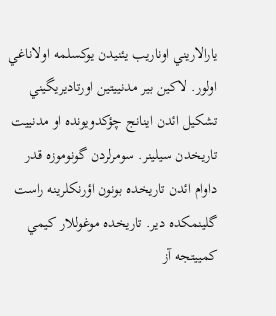يارالاريني اوناريب يئنيدن يوکسلمه اولاناغي اولور. لاکين بير مدنييتين اورتاديريگيني تشکيل ائدن اينانج چؤکدويونده او مدنييت تاريخدن سيلينر. سومرلردن گونوموزه قدر داوام ائدن تاريخده بونون اؤرنکلرينه راست گلينمکده دير. تاريخده موغوللار کيمي کمييتجه آز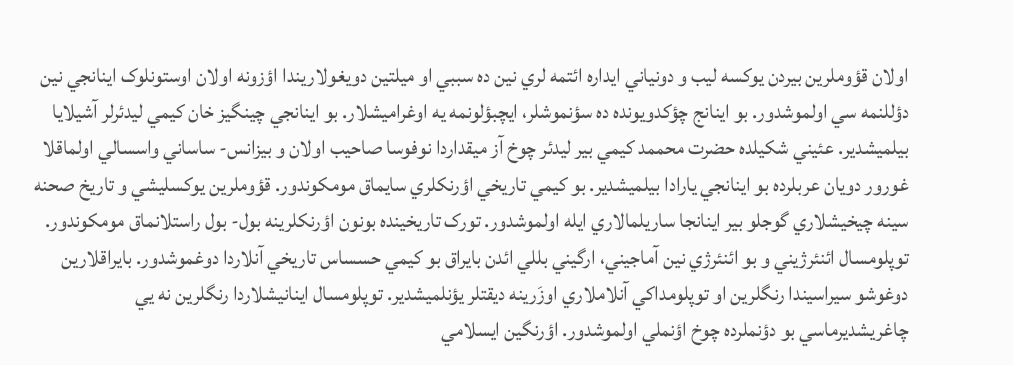اولان قؤوملرين بيردن يوکسه ليب و دونياني ايداره ائتمه لري نين ده سببي او ميلتين دويغولاريندا اؤزونه اولان اوستونلوک اينانجي نين دؤللنمه سي اولموشدور. بو اينانج چؤکدويونده ده سؤنموشلر، ايچبؤلونمه يه اوغراميشلار. بو اينانجي چينگيز خان کيمي ليدئرلر آشيلايا بيلميشدير. عئيني شکيلده حضرت محممد کيمي بير ليدئر چوخ آز ميقداردا نوفوسا صاحيب اولان و بيزانس- ساساني واسسالي اولماقلا غورور دويان عربلرده بو اينانجي يارادا بيلميشدير. بو کيمي تاريخي اؤرنکلري سايماق مومکوندور. قؤوملرين يوکسليشي و تاريخ صحنه سينه چيخيشلاري گوجلو بير اينانجا ساريلمالاري ايله اولموشدور. تورک تاريخينده بونون اؤرنکلرينه بول- بول راستلانماق مومکوندور. توپلومسال ائنئرژيني و بو ائنئرژي نين آماجيني، ارگيني بللي ائدن بايراق بو کيمي حسساس تاريخي آنلاردا دوغموشدور. بايراقلارين دوغوشو سيراسيندا رنگلرين او توپلومداکي آنلاملاري اوزَرينه ديقتلر يؤنلميشدير. توپلومسال اينانيشلاردا رنگلرين نه يي چاغريشديرماسي بو دؤنملرده چوخ اؤنملي اولموشدور. اؤرنگين ايسلامي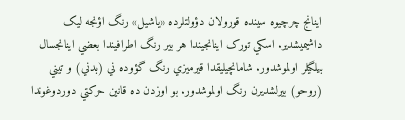اينانج چرچيوه سينده قورولان دؤولتلرده «ياشيل» رنگ اؤنجه ليک داشيميشدير. اسکي تورک اينانجيندا هر بير رنگ اطرافيندا بعضي اينانجسال بيلگيلر اولموشدور. شامانچيليقدا قيرميزي رنگ گؤوده ني (بدني) و تيني (روحو) بيرلشديرن رنگ اولموشدور. بو اوزدن ده قانين حرکتي دوردوغوندا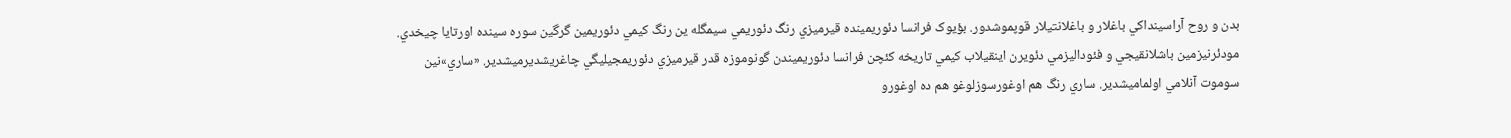بدن و روح آراسينداکي باغلار و باغلانتيلار قوپموشدور. بؤيوک فرانسا دئوريمينده قيرميزي رنگ دئوريمي سيمگله ين رنگ کيمي دئوريمين گرگين سوره سينده اورتايا چيخدي. مودئرنيزمين باشلانقيجي و فئوداليزمي دئويرن اينقيلاب کيمي تاريخه کئچن فرانسا دئوريميندن گونوموزه قدر قيرميزي دئوريمجيليگي چاغريشديرميشدير. «ساري»نين سوموت آنلامي اولماميشدير. ساري رنگ هم اوغورسوزلوغو هم ده اوغورو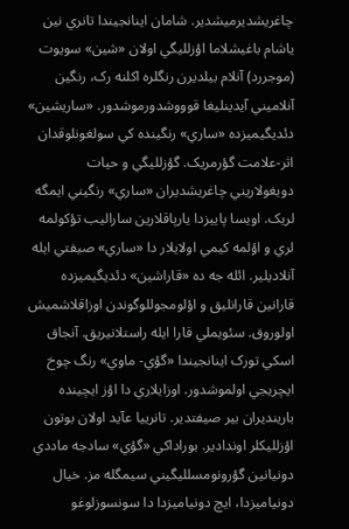چاغريشديرميشدير. شامان اينانجيندا تانري نين ياشام باغيشلاما اؤزلليگي اولان «شين» سويوت (موجررد) آنلام بيلديرن رنگلره اکلنه رک، رنگين آنلاميني آيدينليغا قوووشدورموشدور. «ساريشين» دئديگيميزده «ساري» رنگينده کي سولغونلوقدان اثر-علامت گؤرمريک. گؤزلليگي و حيات دويغولاريني چاغريشديران «ساري» رنگيني ايمگه لريک. اويسا پاييزدا يارپاقلارين ساراليب تؤکولمه لري و اؤلمه کيمي اولايلار دا «ساري» صيفتي ايله آنلاديلير. ائله جه ده «قاراشين» دئديگيميزده قارانين قارانليق و اؤلومجوللوگوندن اوزاقلاشميش اولوروق. سئويملي قارا ايله راستلانيريق. آنجاق اسکي تورک اينانجيندا «گؤي- ماوي» رنگ چوخ ايچريجي اولموشدور. اوزايلاري دا اؤز ايچينده بارينديران بير صيفتدير. تانرييا عآيد اولان بوتون اؤزلليکلر اوندادير. بوراداکي «گؤي» سادجه ماددي دونيانين گؤرونومسلليگيني سيمگله مز. خيال دونياميزدا، ايچ دونياميزدا دا سونسوزلوغو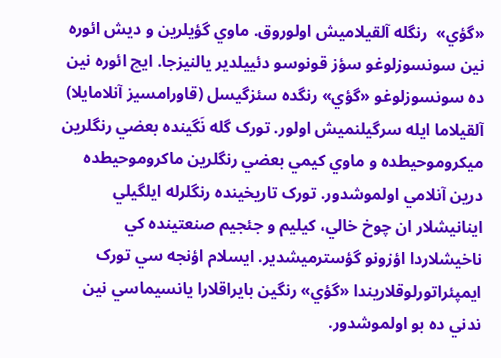«گؤي»  رنگله آلقيلاميش اولوروق. ماوي گؤيلرين و ديش ائوره نين سونسوزلوغو سؤز قونوسو دئييلدير يالنيزجا. ايچ ائوره نين ده سونسوزلوغو «گؤي» رنگده سئزگيسل (قاورامسيز آنلامايلا) آلقيلاما ايله سرگيلنميش اولور. تورک گله نَگينده بعضي رنگلرين ميکروموحيطده و ماوي کيمي بعضي رنگلرين ماکروموحيطده درين آنلامي اولموشدور. تورک تاريخينده رنگلرله ايلگيلي اينانيشلار ان چوخ خالي، کيليم و جئجيم صنعتينده کي ناخيشلاردا اؤزونو گؤسترميشدير. ايسلام اؤنجه سي تورک ايمپئراتورلوقلاريندا «گؤي» رنگين بايراقلارا يانسيماسي نين ندني ده بو اولموشدور.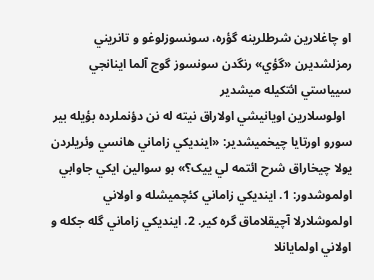او چاغلارين شرطلرينه گؤره، سونسوزلوغو و تانريني رمزلشديرن «گؤي» رنگدن سونسوز گوج آلما اينانجي سيياستي ائتکيله ميشدير
  اولوسلارين اويانيشي اولاراق نيته له نن دؤنملرده بؤيله بير سورو اورتايا چيخميشدير: «اينديکي زاماني هانسي وئريلردن يولا چيخاراق شرح ائتمه لي یيک؟» بو سوالين ايکي جاوابي اولموشدور: 1. اينديکي زاماني کئچميشله و اولاني اولموشلارلا آچيقلاماق گره کير. 2. اينديکي زاماني گله جکله و اولاني اولمايانلا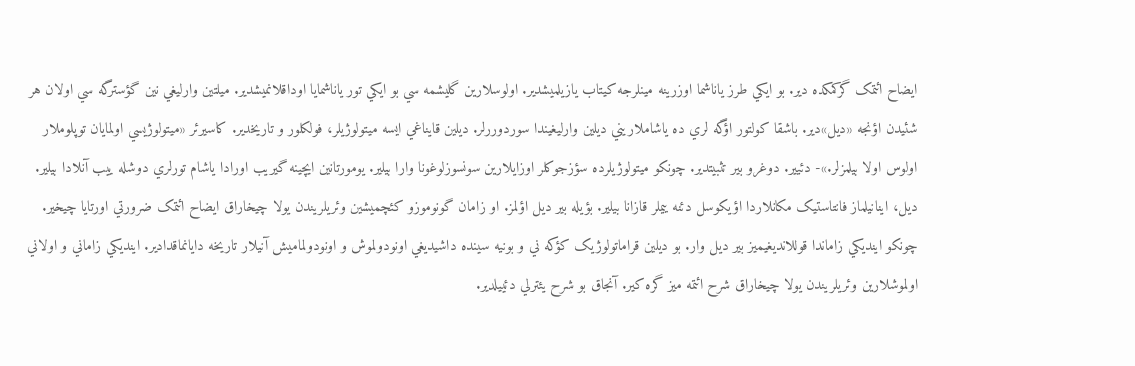ايضاح ائتمک گرکمکده دير. بو ايکي طرز ياناشما اوزرينه مينلرجه کيتاب يازيلميشدير. اولوسلارين گليشمه سي بو ايکي تور ياناشمايا اوداقلانميشدير. ميلتين وارليغي نين گؤسترگه سي اولان هر شئيدن اؤنجه «ديل»دير. باشقا کولتور اؤگه لري ده ياشاملاريني ديلين وارليغيندا سوردوررلر. ديلين قايناغي ايسه ميتولوژيلر، فولکلور و تاريخدير. کاسيرئر «ميتولوژيسي اولمايان توپلوملار اولوس اولا بيلمزلر.»- دئيير. دوغرو بير تثبيتدير. چونکو ميتولوژيلرده سؤزجوکلر اوزايلارين سونسوزلوغونا وارا بيلير. يومورتانين ايچينه گيريب اورادا ياشام تورلري دوشله ييب آنلادا بيلير. ديل، اينانيلماز فانتاستيک مکانلاردا اؤيکوسل دئنه یيملر قازانا بيلير. بؤيله بير ديل اؤلمز. او زامان گونوموزو کئچميشين وئريلريندن يولا چيخاراق ايضاح ائتمک ضرورتي اورتايا چيخير. چونکو اينديکي زاماندا قوللانديغيميز بير ديل وار. بو ديلين قراماتولوژيک کؤکه ني و بونيه سينده داشيديغي اونودولموش و اونودولماميش آنيلار تاريخه دايانماقدادير. اينديکي زاماني و اولاني اولموشلارين وئريلريندن يولا چيخاراق شرح ائتمه ميز گره کير. آنجاق بو شرح يئترلي دئييلدير.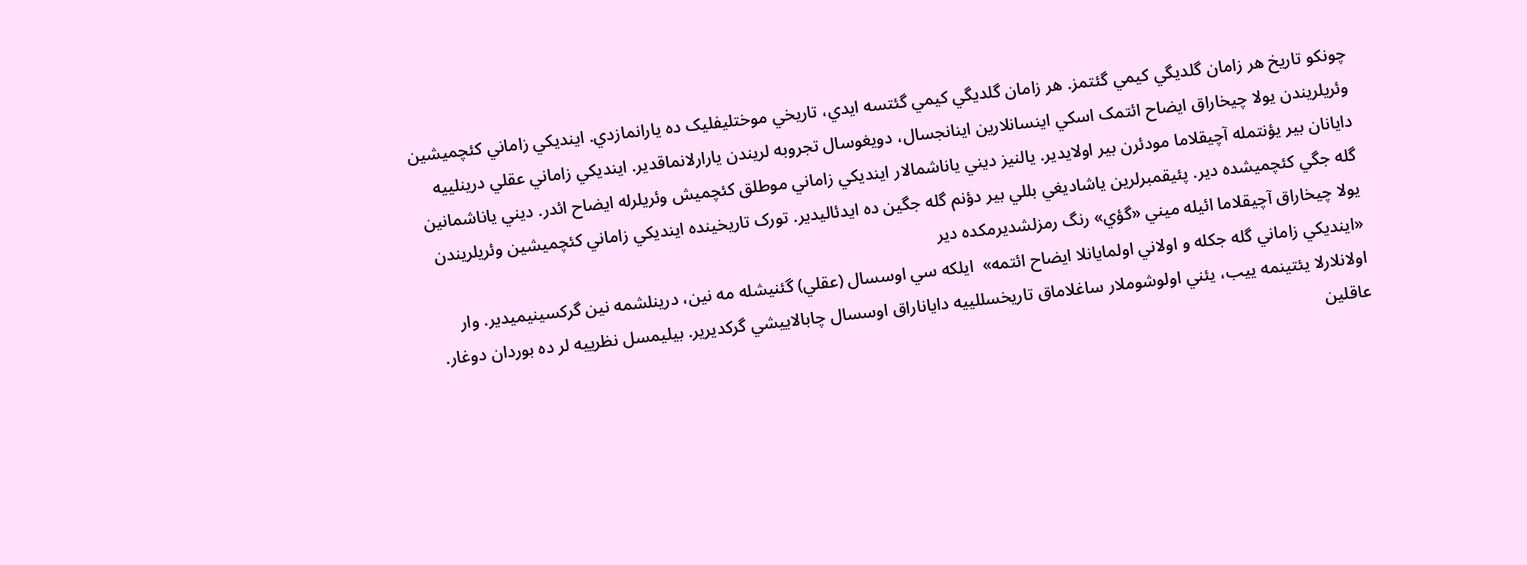چونکو تاريخ هر زامان گلديگي کيمي گئتمز. هر زامان گلديگي کيمي گئتسه ايدي، تاريخي موختليفليک ده يارانمازدي. اينديکي زاماني کئچميشين وئريلريندن يولا چيخاراق ايضاح ائتمک اسکي اينسانلارين اينانجسال، دويغوسال تجروبه لريندن يارارلانماقدير. اينديکي زاماني عقلي درينلييه دايانان بير يؤنتمله آچيقلاما مودئرن بير اولايدير. يالنيز ديني ياناشمالار اينديکي زاماني موطلق کئچميش وئريلرله ايضاح ائدر. ديني ياناشمانين گله جگي کئچميشده دير. پئيقمبرلرين ياشاديغي بللي بير دؤنم گله جگين ده ايدئاليدير. تورک تاريخينده اينديکي زاماني کئچميشين وئريلريندن يولا چيخاراق آچيقلاما ائيله ميني «گؤي» رنگ رمزلشديرمکده دير
«اينديکي زاماني گله جکله و اولاني اولمايانلا ايضاح ائتمه»  ايلکه سي اوسسال (عقلي) گئنيشله مه نين، درينلشمه نين گرکسينيميدير. وار اولانلارلا يئتينمه ييب، يئني اولوشوملار ساغلاماق تاريخسللييه داياناراق اوسسال چابالاييشي گرکديرير. بيليمسل نظرييه لر ده بوردان دوغار. عاقلين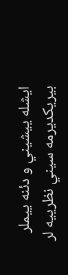ايشله یيشيني و دئنه یيملر بيريکديرمه سيني نظرييه لر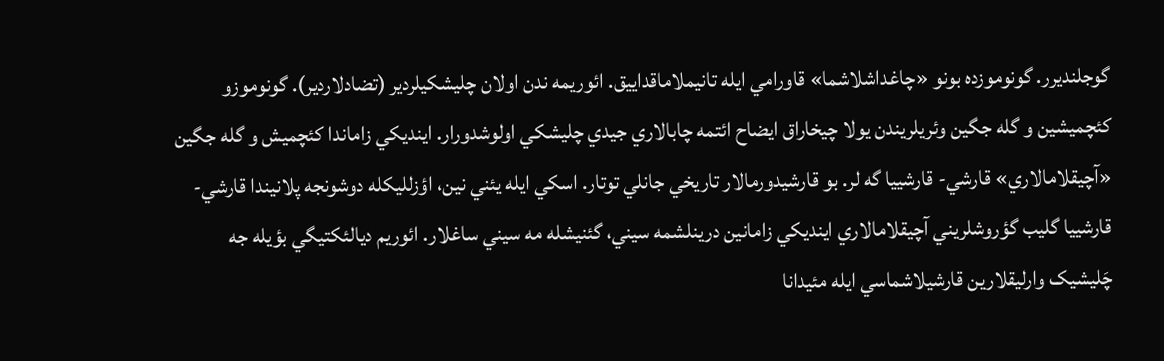گوجلنديرر. گونوموزده بونو «چاغداشلاشما» قاورامي ايله تانيملاماقداييق. ائوريمه ندن اولان چليشکيلردير (تضادلاردير). گونوموزو کئچميشين و گله جگين وئريلريندن يولا چيخاراق ايضاح ائتمه چابالاري جيدي چليشکي اولوشدورار. اينديکي زاماندا کئچميش و گله جگين «آچيقلامالاري» قارشي- قارشييا گه لر. بو قارشيدورمالار تاريخي جانلي توتار. اسکي ايله يئني نين، اؤزلليکله دوشونجه پلانيندا قارشي-قارشييا گليب گؤروشلريني آچيقلامالاري اينديکي زامانين درينلشمه سيني، گئنيشله مه سيني ساغلار. ائوريم ديالئکتيگي بؤيله جه چَليشيک وارليقلارين قارشيلاشماسي ايله مئيدانا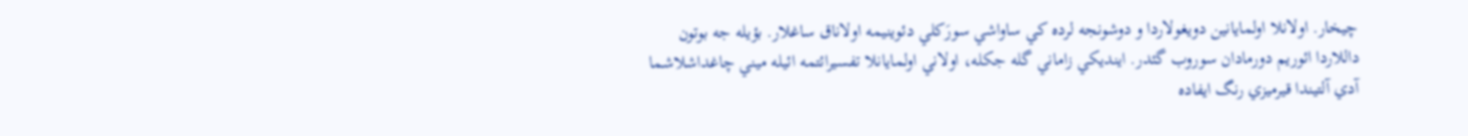چيخار. اولانلا اولمايانين دويغولاردا و دوشونجه لرده کي ساواشي سورَکلي دئوينيمه اولاناق ساغلار. بؤيله جه بوتون داللاردا ائوريم دورمادان سوروب گئدر. اينديکي زاماني گله جکله، اولاني اولمايانلا تفسيرائتمه ائيله ميني چاغداشلاشما آدي آلتيندا قيرميزي رنگ ايفاده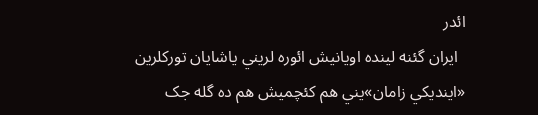ائدر
  ايران گئنه لينده اويانيش ائوره لريني ياشايان تورکلرين «اينديکي زامان»يني هم کئچميش هم ده گله جک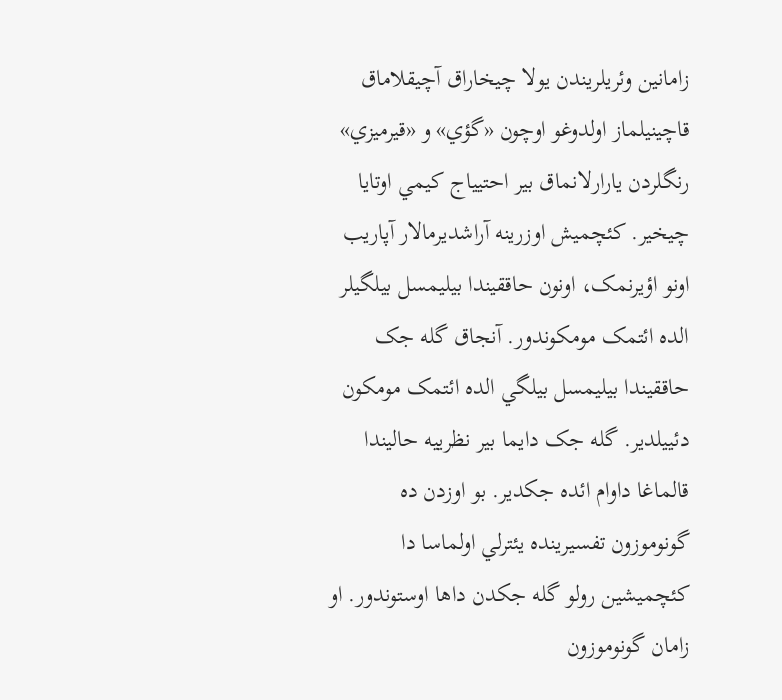زامانين وئريلريندن يولا چيخاراق آچيقلاماق قاچينيلماز اولدوغو اوچون «گؤي» و «قيرميزي» رنگلردن يارارلانماق بير احتيياج کيمي اوتايا چيخير. کئچميش اوزرينه آراشديرمالار آپاريب اونو اؤيرنمک، اونون حاققيندا بيليمسل بيلگيلر الده ائتمک مومکوندور. آنجاق گله جک حاققيندا بيليمسل بيلگي الده ائتمک مومکون دئييلدير. گله جک دايما بير نظرييه حاليندا قالماغا داوام ائده جکدير. بو اوزدن ده گونوموزون تفسيرينده يئترلي اولماسا دا کئچميشين رولو گله جکدن داها اوستوندور. او زامان گونوموزون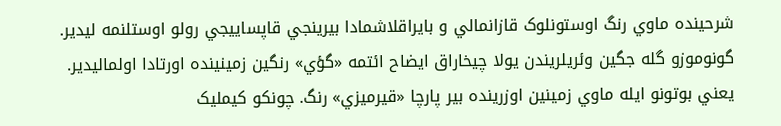شرحينده ماوي رنگ اوستونلوک قازانمالي و بايراقلاشمادا بيرينجي قاپساييجي رولو اوستلنمه ليدير. گونوموزو گله جگين وئريلريندن يولا چيخاراق ايضاح ائتمه «گؤي» رنگين زمينينده اورتادا اولماليدير. يعني بوتونو ايله ماوي زمينين اوزرينده بير پارچا «قيرميزي» رنگ. چونکو کيمليک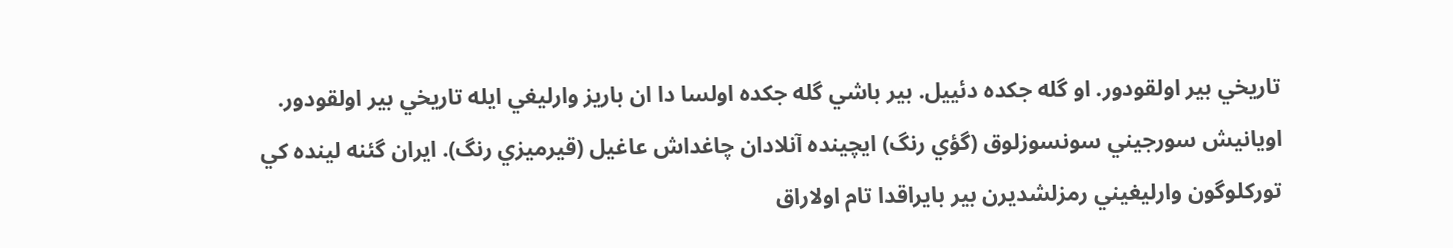تاريخي بير اولقودور. او گله جکده دئييل. بير باشي گله جکده اولسا دا ان باريز وارليغي ايله تاريخي بير اولقودور. اويانيش سورجيني سونسوزلوق (گؤي رنگ) ايچينده آنلادان چاغداش عاغيل (قيرميزي رنگ). ايران گئنه لينده کي  تورکلوگون وارليغيني رمزلشديرن بير بايراقدا تام اولاراق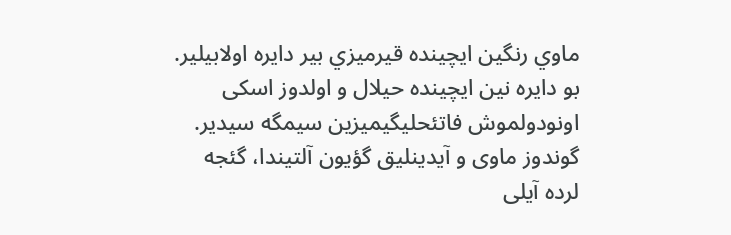ماوي رنگين ايچينده قيرميزي بير دايره اولابيلير. بو دايره نين ايچينده حيلال و اولدوز اسکی اونودولموش فاتئحلیگیمیزین سیمگه سیدیر. گوندوز ماوی و آیدینلیق گؤیون آلتیندا، گئجه لرده آیلی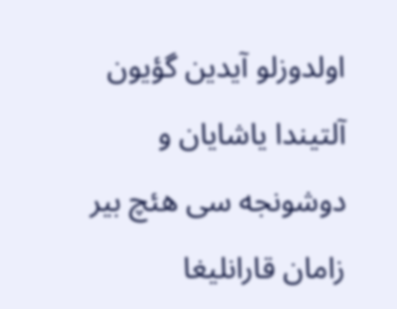اولدوزلو آیدین گؤیون آلتیندا یاشایان و دوشونجه سی هئچ بیر زامان قارانلیغا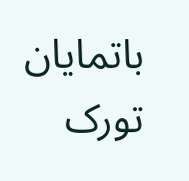باتمایان تورک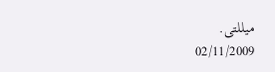میللتی.
02/11/2009